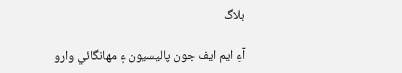بلاگ

آءِ ايم ايف جون پاليسيون ۽ مهانگائي وارو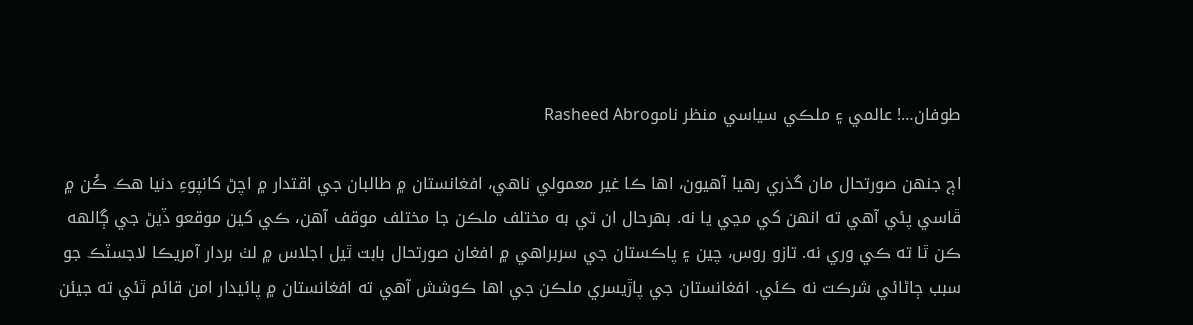طوفان…! عالمي ۽ ملڪي سياسي منظر ناموRasheed Abro

اڄ جنهن صورتحال مان گذري رهيا آهيون، اها ڪا غير معمولي ناهي، افغانستان ۾ طالبان جي اقتدار ۾ اچڻ کانپوءِ دنيا هڪ ڪُن ۾ ڦاسي پئي آهي ته انهن کي مڃي يا نه. بهرحال ان تي به مختلف ملڪن جا مختلف موقف آهن، ڪي کين موقعو ڏيڻ جي ڳالهه ڪن ٿا ته ڪي وري نه. تازو روس، چين ۽ پاڪستان جي سربراهي ۾ افغان صورتحال بابت ٿيل اجلاس ۾ لٺ بردار آمريڪا لاجسٽڪ جو سبب ڄاڻائي شرڪت نه ڪئي. افغانستان جي پاڙيسري ملڪن جي اها ڪوشش آهي ته افغانستان ۾ پائيدار امن قائم ٿئي ته جيئن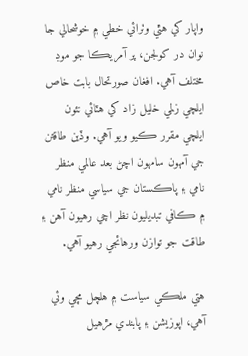واپار کي هٿي وٺرائي خطي ۾ خوشحالي جا نوان در کولجن، پر آمريڪا جو موڊ مختلف آهي. افغان صورتحال بابت خاص ايلچي زلمي خليل زاد کي هٽائي نئون ايلچي مقرر ڪيو ويو آهي. وڏين طاقتن جي آمهون سامهون اچڻ بعد عالمي منظر نامي ۽ پاڪستان جي سياسي منظر نامي ۾ ڪافي تبديليون نظر اچي رهيون آهن ۽ طاقت جو توازن ورهائجي رهيو آهي.

هتي ملڪي سياست ۾ هلچل مچي وئي آهي، اپوزيشن ۽ پابندي مڙهيل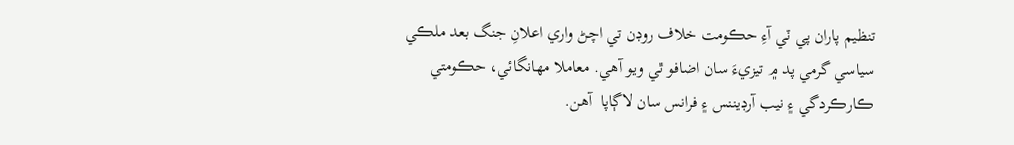تنظيم پاران پي ٽي آءِ حڪومت خلاف روڊن تي اچڻ واري اعلانِ جنگ بعد ملڪي سياسي گرمي پد ۾ تيزيءَ سان اضافو ٿي ويو آهي. معاملا مهانگائي، حڪومتي ڪارڪردگي ۽ نيب آرڊيننس ۽ فرانس سان لاڳاپا  آهن.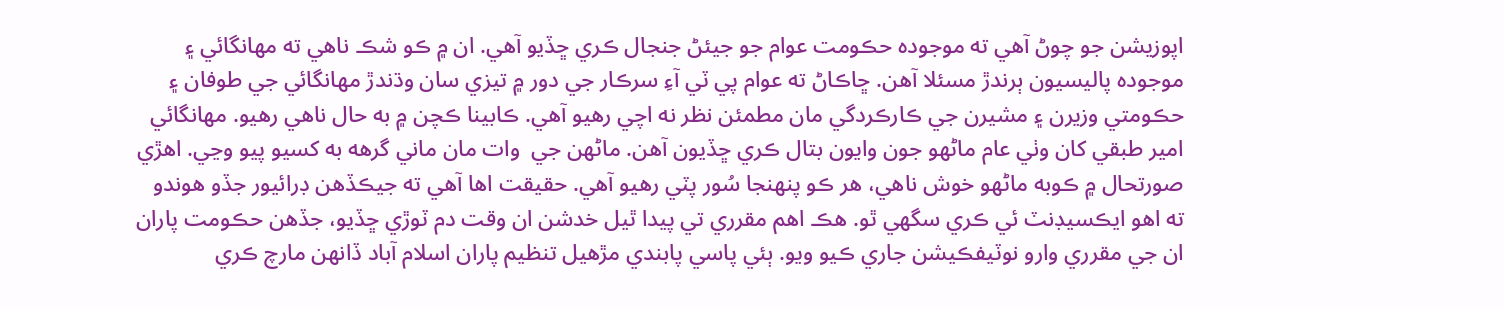اپوزيشن جو چوڻ آهي ته موجوده حڪومت عوام جو جيئڻ جنجال ڪري ڇڏيو آهي. ان ۾ ڪو شڪ ناهي ته مهانگائي ۽ موجوده پاليسيون ٻرندڙ مسئلا آهن. ڇاڪاڻ ته عوام پي ٽي آءِ سرڪار جي دور ۾ تيزي سان وڌندڙ مهانگائي جي طوفان ۽ حڪومتي وزيرن ۽ مشيرن جي ڪارڪردگي مان مطمئن نظر نه اچي رهيو آهي. ڪابينا ڪچن ۾ به حال ناهي رهيو. مهانگائي امير طبقي کان وٺي عام ماڻهو جون وايون بتال ڪري ڇڏيون آهن. ماڻهن جي  وات مان ماني گرهه به کسيو پيو وڃي. اهڙي صورتحال ۾ ڪوبه ماڻهو خوش ناهي، هر ڪو پنهنجا سُور پٽي رهيو آهي. حقيقت اها آهي ته جيڪڏهن ڊرائيور جڏو هوندو ته اهو ايڪسيڊنٽ ئي ڪري سگهي ٿو. هڪ اهم مقرري تي پيدا ٿيل خدشن ان وقت دم ٽوڙي ڇڏيو، جڏهن حڪومت پاران ان جي مقرري وارو نوٽيفڪيشن جاري ڪيو ويو. ٻئي پاسي پابندي مڙهيل تنظيم پاران اسلام آباد ڏانهن مارچ ڪري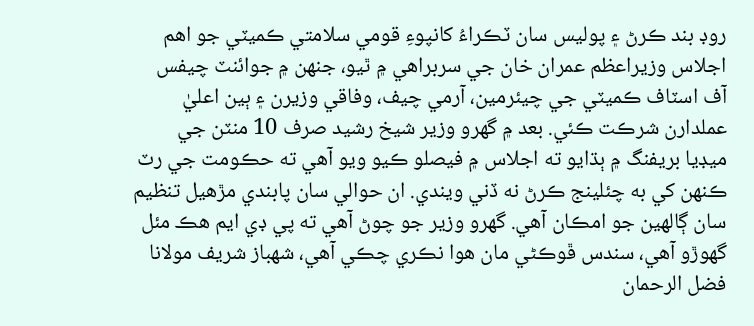روڊ بند ڪرڻ ۽ پوليس سان ٽڪراءُ کانپوءِ قومي سلامتي ڪميٽي جو اهم اجلاس وزيراعظم عمران خان جي سربراهي ۾ ٿيو، جنهن ۾ جوائنٽ چيفس آف اسٽاف ڪميٽي جي چيئرمين، آرمي چيف، وفاقي وزيرن ۽ ٻين اعليٰ عملدارن شرڪت ڪئي. بعد ۾ گهرو وزير شيخ رشيد صرف 10 منٽن جي ميڊيا بريفنگ ۾ ٻڌايو ته اجلاس ۾ فيصلو ڪيو ويو آهي ته حڪومت جي رٽ ڪنهن کي به چئلينج ڪرڻ نه ڏني ويندي. ان حوالي سان پابندي مڙهيل تنظيم سان ڳالهين جو امڪان آهي. گهرو وزير جو چوڻ آهي ته پي ڊي ايم هڪ مئل گهوڙو آهي، سندس ڦوڪڻي مان هوا نڪري چڪي آهي، شهباز شريف مولانا فضل الرحمان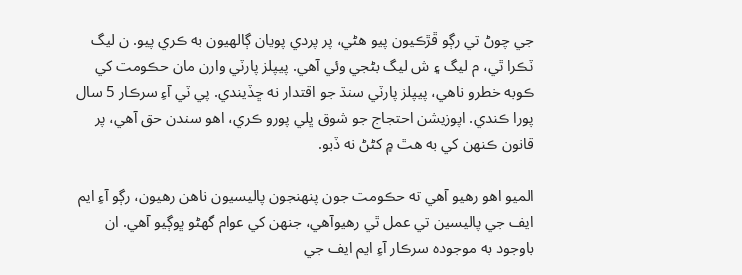جي چوڻ تي رڳو ڦڙڪيون پيو هڻي، پر پردي پويان ڳالهيون به ڪري پيو. ن ليگ ٽڪرا ٿي، م ليگ ۽ ش ليگ بڻجي وئي آهي. پيپلز پارٽي وارن مان حڪومت کي ڪوبه خطرو ناهي، پيپلز پارٽي سنڌ جو اقتدار نه ڇڏيندي. پي ٽي آءِ سرڪار 5 سال پورا ڪندي. اپوزيشن احتجاج جو شوق ڀلي پورو ڪري، اهو سندن حق آهي، پر قانون ڪنهن کي به هٿ ۾ کڻڻ نه ڏبو.

الميو اهو رهيو آهي ته حڪومت جون پنهنجون پاليسيون ناهن رهيون، رڳو آءِ ايم ايف جي پاليسين تي عمل ٿي رهيوآهي، جنهن کي عوام گهڻو ڀوڳيو آهي. ان باوجود به موجوده سرڪار آءِ ايم ايف جي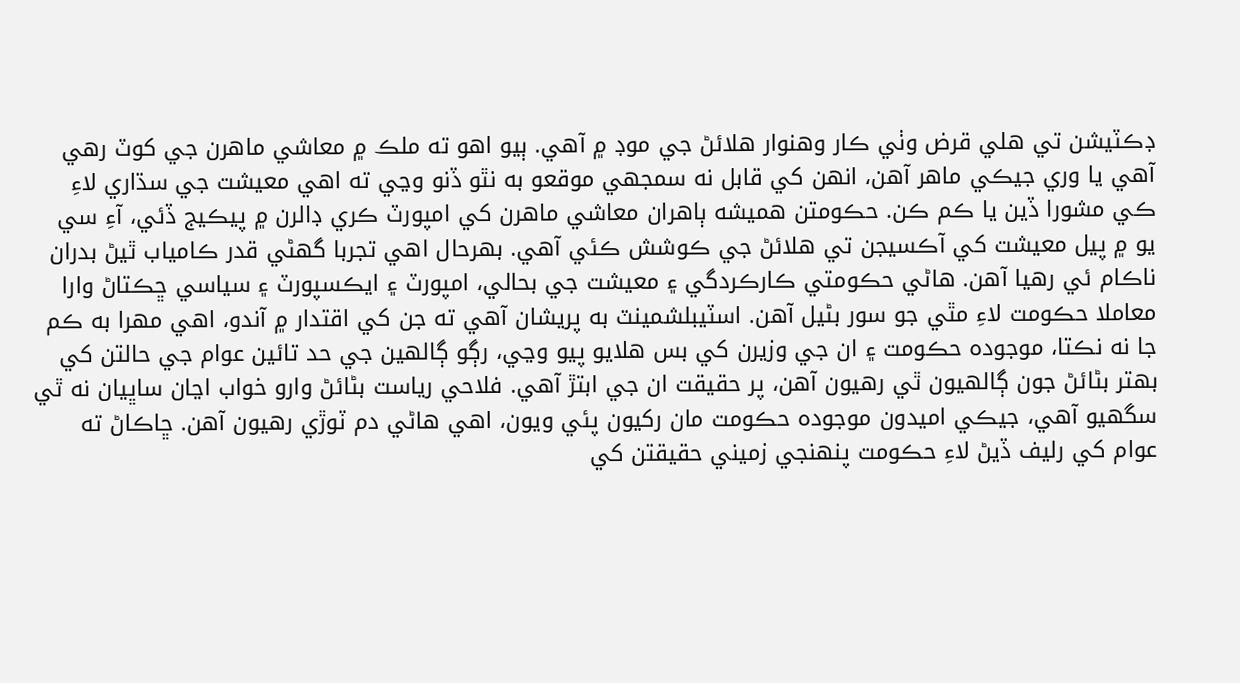ڊڪٽيشن تي هلي قرض وٺي ڪار وهنوار هلائڻ جي موڊ ۾ آهي. ٻيو اهو ته ملڪ ۾ معاشي ماهرن جي کوٽ رهي آهي يا وري جيڪي ماهر آهن، انهن کي قابل نه سمجهي موقعو به نٿو ڏنو وڃي ته اهي معيشت جي سڌاري لاءِ ڪي مشورا ڏين يا ڪم ڪن. حڪومتن هميشه ٻاهران معاشي ماهرن کي امپورٽ ڪري ڊالرن ۾ پيڪيج ڏئي، آءِ سي يو ۾ پيل معيشت کي آڪسيجن تي هلائڻ جي ڪوشش ڪئي آهي. بهرحال اهي تجربا گهڻي قدر ڪامياب ٿيڻ بدران ناڪام ئي رهيا آهن. هاڻي حڪومتي ڪارڪردگي ۽ معيشت جي بحالي، امپورٽ ۽ ايڪسپورٽ ۽ سياسي ڇڪتاڻ وارا معاملا حڪومت لاءِ مٿي جو سور بڻيل آهن. اسٽيبلشمينٽ به پريشان آهي ته جن کي اقتدار ۾ آندو، اهي مهرا به ڪم جا نه نڪتا، موجوده حڪومت ۽ ان جي وزيرن کي بس هلايو پيو وڃي، رڳو ڳالهين جي حد تائين عوام جي حالتن کي بهتر بڻائڻ جون ڳالهيون ٿي رهيون آهن، پر حقيقت ان جي ابتڙ آهي. فلاحي رياست بڻائڻ وارو خواب اڃان ساڀيان نه ٿي سگهيو آهي، جيڪي اميدون موجوده حڪومت مان رکيون پئي ويون، اهي هاڻي دم ٽوڙي رهيون آهن. ڇاڪاڻ ته عوام کي رليف ڏيڻ لاءِ حڪومت پنهنجي زميني حقيقتن کي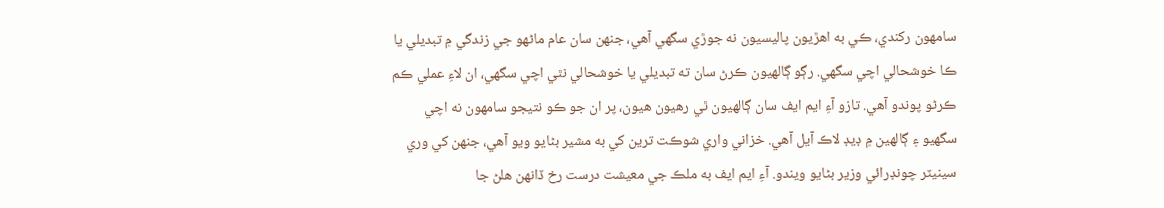سامهون رکندي، ڪي به اهڙيون پاليسيون نه جوڙي سگهي آهي، جنهن سان عام ماڻهو جي زندگي ۾ تبديلي يا ڪا خوشحالي اچي سگهي. رڳو ڳالهيون ڪرڻ سان ته تبديلي يا خوشحالي نٿي اچي سگهي، ان لاءِ عملي ڪم ڪرڻو پوندو آهي. تازو آءِ ايم ايف سان ڳالهيون ٿي رهيون هيون، پر ان جو ڪو نتيجو سامهون نه اچي سگهيو ۽ ڳالهين ۾ ڊيڊ لاڪ آيل آهي. خزاني واري شوڪت ترين کي به مشير بڻايو ويو آهي، جنهن کي وري سينيٽر چونڊرائي وزير بڻايو ويندو. آءِ ايم ايف به ملڪ جي معيشت درست رخ ڏانهن هلڻ جا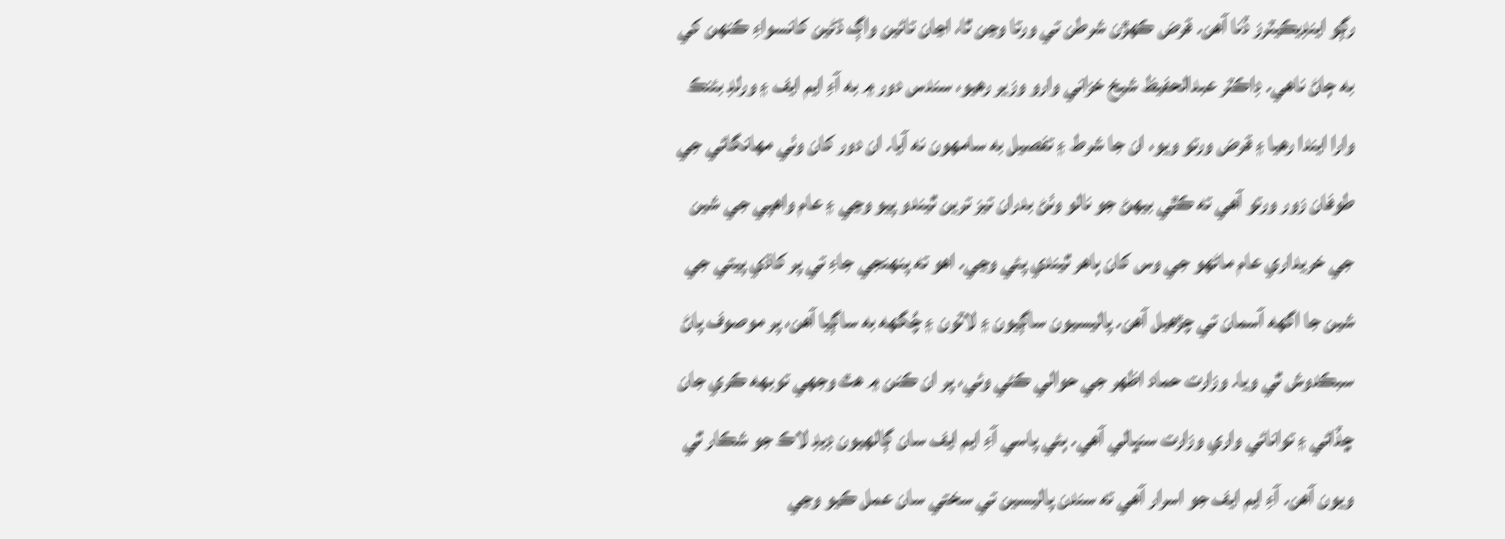رڳو اينڊيڪيٽرز ڏنا آهن. قرض ڪهڙن شرطن تي ورتا وڃن ٿا، اڃان تائين واڳ ڌڻين کانسواءِ ڪنهن کي به ڄاڻ ناهي. ڊاڪٽر عبدالحفيظ شيخ خزاني وارو وزير رهيو، سندس دور ۾ به آءِ ايم ايف ۽ ورلڊ بئنڪ وارا ايندا رهيا ۽ قرض ورتو ويو، ان جا شرط ۽ تفصيل به سامهون نه آيا. ان دور کان وٺي مهانگائي جي طوفان زور ورتو آهي ته ڪٿي بيهڻ جو نالو وٺڻ بدران تيز ترين ٿيندو پيو وڃي ۽ عام واهپي جي شين جي خريداري عام ماڻهو جي وس کان ٻاهر ٿيندي پئي وڃي. اهو ته پنهنجي جاءِ تي پر کاڌي پيتي جي شين جا اگهه آسمان تي چڙهيل آهن. پاليسيون ساڳيون ۽ لاٽون ۽ چُگهه به ساڳيا آهن، پر موصوف پاڻ سبڪدوش ٿي ويا. وزارت حماد اظهر جي حوالي ڪئي وئي، پر ان ڪنن ۾ هٿ وجهي توبهه ڪري جان ڇڏائي ۽ توانائي واري وزارت سنڀالي آهي. ٻئي پاسي آءِ ايم ايف سان ڳالهيون ڊيڊ لاڪ جو شڪار ٿي ويون آهن. آءِ ايم ايف جو اسرار آهي ته سندن پاليسين تي سختي سان عمل ڪيو وڃي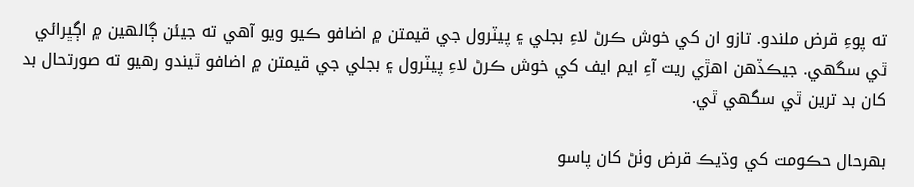ته پوءِ قرض ملندو. تازو ان کي خوش ڪرڻ لاءِ بجلي ۽ پيٽرول جي قيمتن ۾ اضافو ڪيو ويو آهي ته جيئن ڳالهين ۾ اڳڀرائي ٿي سگهي. جيڪڏهن اهڙي ريت آءِ ايم ايف کي خوش ڪرڻ لاءِ پيٽرول ۽ بجلي جي قيمتن ۾ اضافو ٿيندو رهيو ته صورتحال بد کان بد ترين ٿي سگهي ٿي.

بهرحال حڪومت کي وڌيڪ قرض وٺڻ کان پاسو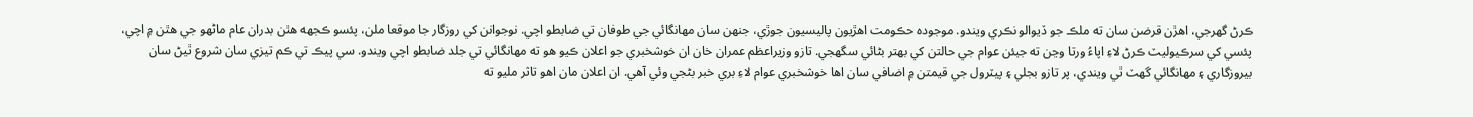ڪرڻ گهرجي، اهڙن قرضن سان ته ملڪ جو ڏيوالو نڪري ويندو. موجوده حڪومت اهڙيون پاليسيون جوڙي، جنهن سان مهانگائي جي طوفان تي ضابطو اچي. نوجوانن کي روزگار جا موقعا ملن، پئسو ڪجهه هٿن بدران عام ماڻهو جي هٿن ۾ اچي، پئسي کي سرڪيوليٽ ڪرڻ لاءِ اپاءُ ورتا وڃن ته جيئن عوام جي حالتن کي بهتر بڻائي سگهجي. تازو وزيراعظم عمران خان ان خوشخبري جو اعلان ڪيو هو ته مهانگائي تي جلد ضابطو اچي ويندو. سي پيڪ تي ڪم تيزي سان شروع ٿيڻ سان بيروزگاري ۽ مهانگائي گهٽ ٿي ويندي، پر تازو بجلي ۽ پيٽرول جي قيمتن ۾ اضافي سان اها خوشخبري عوام لاءِ بري خبر بڻجي وئي آهي. ان اعلان مان اهو تاثر مليو ته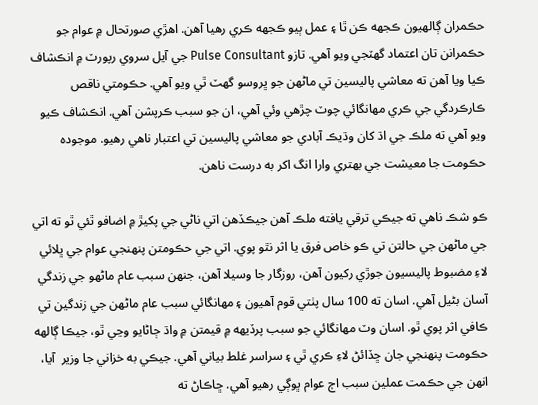حڪمران ڳالهيون ڪجهه ڪن ٿا ۽ عمل ٻيو ڪجهه ڪري رهيا آهن. اهڙي صورتحال ۾ عوام جو حڪمرانن تان اعتماد گهٽجي ويو آهي. تازو Pulse Consultant جي آيل سروي رپورٽ ۾ انڪشاف ڪيا ويا آهن ته معاشي پاليسين تي ماڻهن جو ڀروسو گهٽ ٿي ويو آهي. حڪومتي ناقص ڪارڪردگي جي ڪري مهانگائي چوٽ چڙهي وئي آهي، ان جو سبب ڪرپشن آهي. انڪشاف ڪيو ويو آهي ته ملڪ جي اڌ کان وڌيڪ آبادي جو معاشي پاليسين تي اعتبار ناهي رهيو. موجوده حڪومت جا معيشت جي بهتري وارا انگ اکر به درست ناهن.

ڪو شڪ ناهي ته جيڪي ترقي يافته ملڪ آهن جيڪڏهن اتي ناڻي جي پکيڙ ۾ اضافو ٿئي ٿو ته اتي جي ماڻهن جي حالتن تي ڪو خاص فرق يا اثر نٿو پوي. اتي جي حڪومتن پنهنجي عوام جي ڀلائي لاءِ مضبوط پاليسيون جوڙي رکيون آهن، روزگار جا وسيلا آهن، جنهن سبب عام ماڻهو جي زندگي آسان بڻيل آهي. اسان ته 100 سال پٺتي قوم آهيون ۽ مهانگائي سبب عام ماڻهن جي زندگين تي ڪافي اثر پوي ٿو. اسان وٽ مهانگائي جو سبب پرڏيهه ۾ قيمتن ۾ واڌ ڄاڻايو وڃي ٿو، جيڪا ڳالهه حڪومت پنهنجي جان ڇڏائڻ لاءِ ڪري ٿي ۽ سراسر غلط بياني آهي. جيڪي به خزاني جا وزير  آيا، انهن جي حڪمت عملين سبب اڄ عوام ڀوڳي رهيو آهي. ڇاڪاڻ ته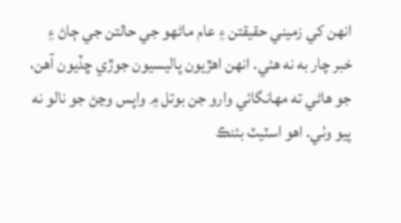انهن کي زميني حقيقتن ۽ عام ماڻهو جي حالتن جي ڄاڻ ۽ خبر چار به نه هئي. انهن اهڙيون پاليسيون جوڙي ڇڏيون آهن، جو هاڻي ته مهانگائي وارو جن بوتل ۾ واپس وڃڻ جو نالو نه پيو وٺي. اهو اسٽيٽ بئنڪ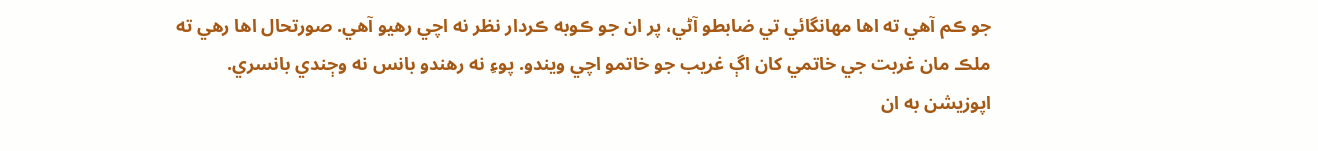جو ڪم آهي ته اها مهانگائي تي ضابطو آڻي، پر ان جو ڪوبه ڪردار نظر نه اچي رهيو آهي. صورتحال اها رهي ته ملڪ مان غربت جي خاتمي کان اڳ غريب جو خاتمو اچي ويندو. پوءِ نه رهندو بانس نه وڄندي بانسري. اپوزيشن به ان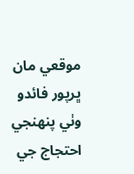موقعي مان ڀرپور فائدو وٺي پنهنجي احتجاج جي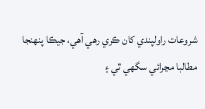شروعات راولپندي کان ڪري رهي آهي، جيڪا پنهنجا مطالبا مڃرائي سگهي ٿي ۽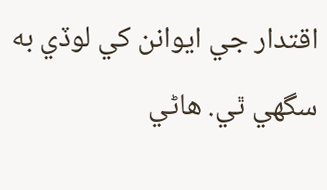اقتدار جي ايوانن کي لوڏي به سگهي ٿي. هاڻي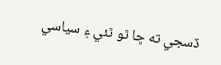ڏسجي ته ڇا ٿو ٿئي ۽ سياسي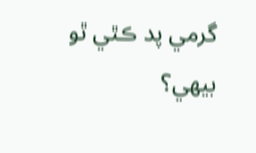گرمي پد ڪٿي ٿو بيهي؟